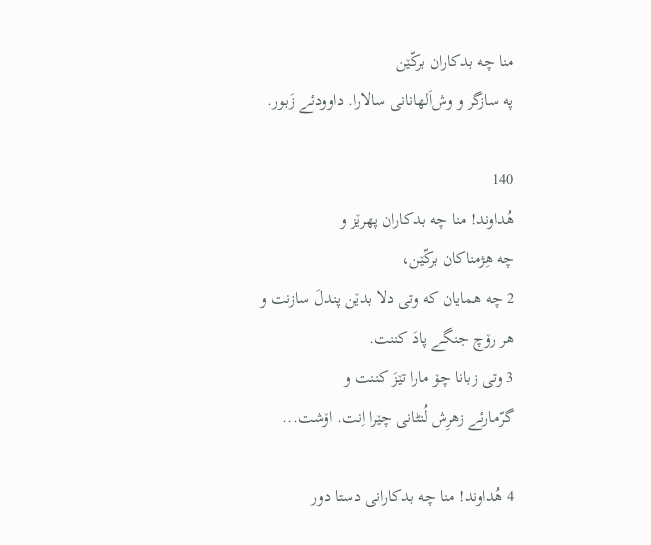منا چه بدکاران برکّێن
په سازگر و وش‌اَلهانانی سالارا. داوودئے زَبور.

140
هُداوند! منا چه بدکاران پهرێز و
چه هِژمناکان برکّێن،
2 چه همایان که وتی دلا بدێن پندلَ سازنت و
هر رۆچ جنگے پادَ کننت.
3 وتی زبانا چۆ مارا تێزَ کننت و
گرّمارئے زهرِش لُنٹانی چێرا اِنت. اۆشت...

4 هُداوند! منا چه بدکارانی دستا دور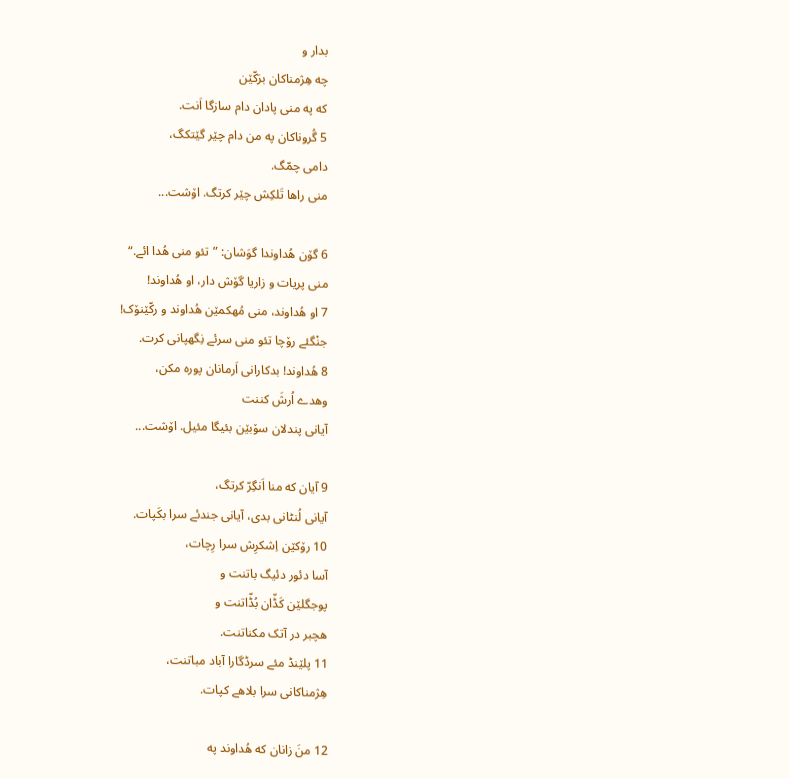بدار و
چه هِژمناکان برَکّێن
که په منی پادان دام سازگا اَنت.
5 گُروناکان په من دام چێر گێتکگ،
دامی چمّگ.
منی راها تَلکِش چێر کرتگ. اۆشت...

6 گۆن هُداوندا گوَشان: ”تئو منی هُدا ائے.“
منی پریات و زاریا گۆش دار، او هُداوند!
7 او هُداوند، منی مُهکمێن هُداوند و رکّێنۆک!
جنْگئے رۆچا تئو منی سرئے نِگهپانی کرت.
8 هُداوند! بدکارانی اَرمانان پوره مکن،
وهدے اُرشَ کننت
آیانی پندلان سۆبێن بئیگا مئیل. اۆشت...

9 آیان که منا اَنگِرّ کرتگ،
آیانی لُنٹانی بدی، آیانی جندئے سرا بکَپات.
10 رۆکێن اِشکرِش سرا رِچات،
آسا دئور دئیگ باتنت و
پوجگلێن کَڈّان بُڈّاتنت و
هچبر در آتک مکناتنت.
11 پلێنڈ مئے سرڈگارا آباد مباتنت،
هِژمناکانی سرا بلاهے کپات.

12 منَ زانان که هُداوند په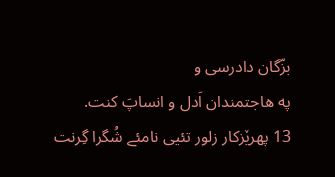بزّگان دادرسی و
په هاجتمندان اَدل و انساپَ کنت.
13 پهرێزکار زلور تئیی نامئے شُگرا گِرنت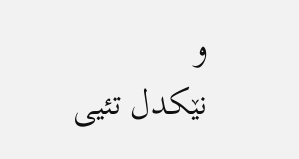و
نێکدل تئیی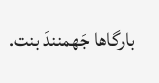بارگاها جَهمنندَ بنت.